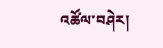འཚོལ་བཤེར།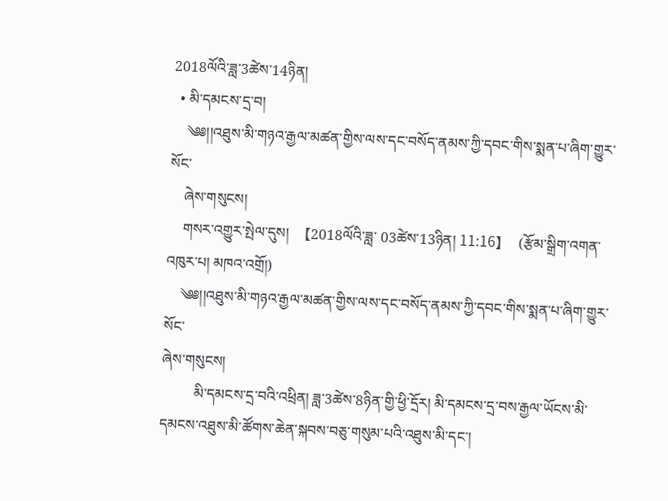2018ལོའི་ཟླ་3ཚེས་14ཉིན།
  • མི་དམངས་དྲ་བ།
    ༄༅།།འཐུས་མི་གཉའ་རྒྱལ་མཚན་གྱིས་ལས་དང་བསོད་ནམས་ཀྱི་དབང་གིས་སྨན་པ་ཞིག་གྱུར་སོང་
    ཞེས་གསུངས།
    གསར་འགྱུར་སྤེལ་དུས།  【2018ལོའི་ཟླ་ 03ཚེས་13ཉིན། 11:16】   (རྩོམ་སྒྲིག་འགན་འཁུར་པ། མཁའ་འགྲོ།)
    ༄༅།།འཐུས་མི་གཉའ་རྒྱལ་མཚན་གྱིས་ལས་དང་བསོད་ནམས་ཀྱི་དབང་གིས་སྨན་པ་ཞིག་གྱུར་སོང་
ཞེས་གསུངས།
         མི་དམངས་དྲ་བའི་འཕྲིན། ཟླ་3ཚེས་8ཉིན་གྱི་ཕྱི་དྲོར། མི་དམངས་དྲ་བས་རྒྱལ་ཡོངས་མི་དམངས་འཐུས་མི་ཚོགས་ཆེན་སྐབས་བཅུ་གསུམ་པའི་འཐུས་མི་དང་།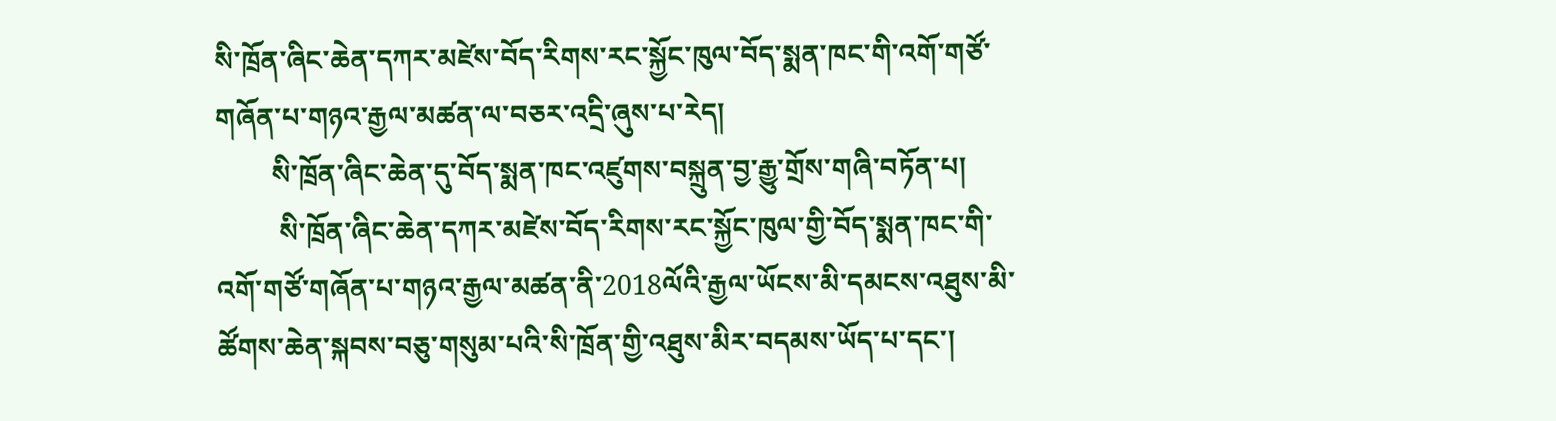སི་ཁྲོན་ཞིང་ཆེན་དཀར་མཛེས་བོད་རིགས་རང་སྐྱོང་ཁུལ་བོད་སྨན་ཁང་གི་འགོ་གཙོ་གཞོན་པ་གཉའ་རྒྱལ་མཚན་ལ་བཅར་འདྲི་ཞུས་པ་རེད།
        སི་ཁྲོན་ཞིང་ཆེན་དུ་བོད་སྨན་ཁང་འཛུགས་བསྐྲུན་བྱ་རྒྱུ་གྲོས་གཞི་བཏོན་པ།
         སི་ཁྲོན་ཞིང་ཆེན་དཀར་མཛེས་བོད་རིགས་རང་སྐྱོང་ཁུལ་གྱི་བོད་སྨན་ཁང་གི་འགོ་གཙོ་གཞོན་པ་གཉའ་རྒྱལ་མཚན་ནི་2018ལོའི་རྒྱལ་ཡོངས་མི་དམངས་འཐུས་མི་ཚོགས་ཆེན་སྐབས་བཅུ་གསུམ་པའི་སི་ཁྲོན་གྱི་འཐུས་མིར་བདམས་ཡོད་པ་དང་།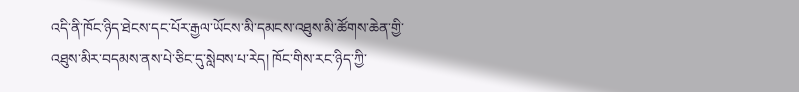འདི་ནི་ཁོང་ཉིད་ཐེངས་དང་པོར་རྒྱལ་ཡོངས་མི་དམངས་འཐུས་མི་ཚོགས་ཆེན་གྱི་འཐུས་མིར་བདམས་ནས་པེ་ཅིང་དུ་སླེབས་པ་རེད། ཁོང་གིས་རང་ཉིད་ཀྱི་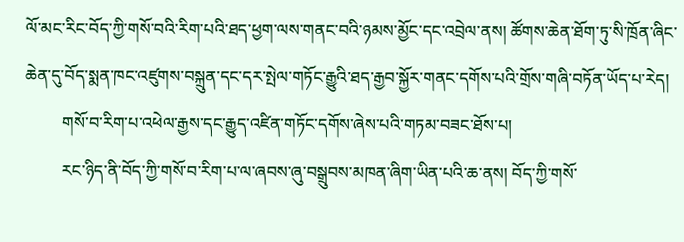ལོ་མང་རིང་བོད་ཀྱི་གསོ་བའི་རིག་པའི་ཐད་ཕྱག་ལས་གནང་བའི་ཉམས་མྱོང་དང་འབྲེལ་ནས། ཚོགས་ཆེན་ཐོག་ཏུ་སི་ཁྲོན་ཞིང་ཆེན་དུ་བོད་སྨན་ཁང་འཛུགས་བསྐྲུན་དང་དར་སྤེལ་གཏོང་རྒྱུའི་ཐད་རྒྱབ་སྐྱོར་གནང་དགོས་པའི་གྲོས་གཞི་བཏོན་ཡོད་པ་རེད།
         གསོ་བ་རིག་པ་འཕེལ་རྒྱས་དང་རྒྱུད་འཛིན་གཏོང་དགོས་ཞེས་པའི་གཏམ་བཟང་ཐོས་པ།
         རང་ཉིད་ནི་བོད་ཀྱི་གསོ་བ་རིག་པ་ལ་ཞབས་ཞུ་བསྒྲུབས་མཁན་ཞིག་ཡིན་པའི་ཆ་ནས། བོད་ཀྱི་གསོ་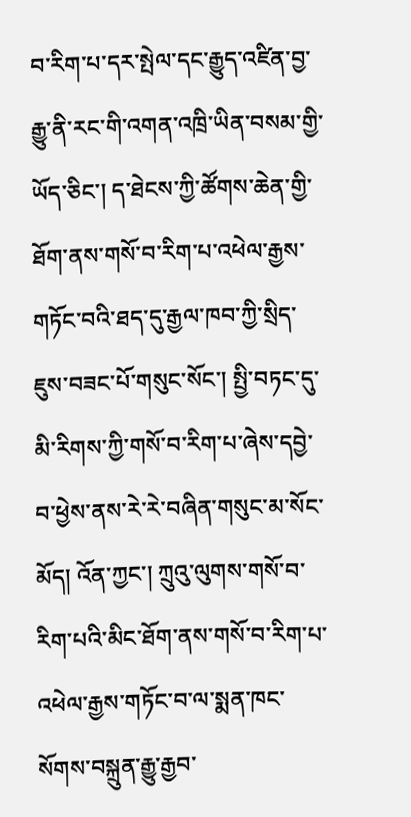བ་རིག་པ་དར་སྤེལ་དང་རྒྱུད་འཛིན་བྱ་རྒྱུ་ནི་རང་གི་འགན་འཁྲི་ཡིན་བསམ་གྱི་ཡོད་ཅིང་། ད་ཐེངས་ཀྱི་ཚོགས་ཆེན་གྱི་ཐོག་ནས་གསོ་བ་རིག་པ་འཕེལ་རྒྱས་གཏོང་བའི་ཐད་དུ་རྒྱལ་ཁབ་ཀྱི་སྲིད་ཇུས་བཟང་པོ་གསུང་སོང་། སྤྱི་བཏང་དུ་མི་རིགས་ཀྱི་གསོ་བ་རིག་པ་ཞེས་དབྱེ་བ་ཕྱེས་ནས་རེ་རེ་བཞིན་གསུང་མ་སོང་མོད། འོན་ཀྱང་། ཀྲུའུ་ལུགས་གསོ་བ་རིག་པའི་མིང་ཐོག་ནས་གསོ་བ་རིག་པ་འཕེལ་རྒྱས་གཏོང་བ་ལ་སྨན་ཁང་སོགས་བསྐྲུན་རྒྱུ་རྒྱབ་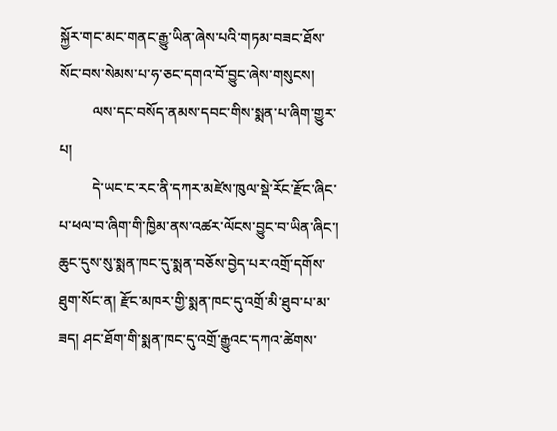སྐྱོར་གང་མང་གནང་རྒྱུ་ཡིན་ཞེས་པའི་གཏམ་བཟང་ཐོས་སོང་བས་སེམས་པ་ཧ་ཅང་དགའ་བོ་བྱུང་ཞེས་གསུངས།
         ལས་དང་བསོད་ནམས་དབང་གིས་སྨན་པ་ཞིག་གྱུར་པ།
         དེ་ཡང་ང་རང་ནི་དཀར་མཛེས་ཁུལ་སྡེ་རོང་རྫོང་ཞིང་པ་ཕལ་བ་ཞིག་གི་ཁྱིམ་ནས་འཚར་ལོངས་བྱུང་བ་ཡིན་ཞིང་། ཆུང་དུས་སུ་སྨན་ཁང་དུ་སྨན་བཅོས་བྱེད་པར་འགྲོ་དགོས་ཐུག་སོང་ན། རྫོང་མཁར་གྱི་སྨན་ཁང་དུ་འགྲོ་མི་ཐུབ་པ་མ་ཟད། ཤང་ཐོག་གི་སྨན་ཁང་དུ་འགྲོ་རྒྱུའང་དཀའ་ཚེགས་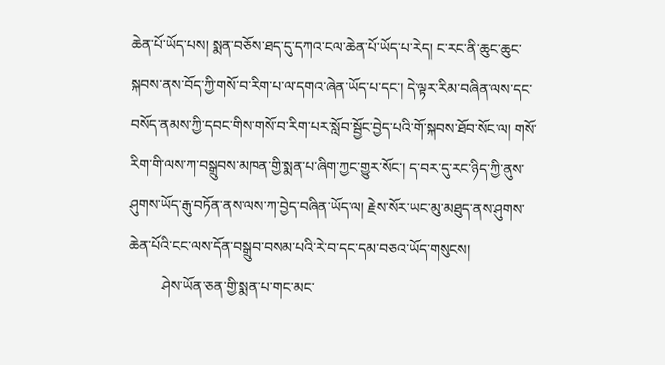ཆེན་པོ་ཡོད་པས། སྨན་བཅོས་ཐད་དུ་དཀའ་ངལ་ཆེན་པོ་ཡོད་པ་རེད། ང་རང་ནི་ཆུང་ཆུང་སྐབས་ནས་བོད་ཀྱི་གསོ་བ་རིག་པ་ལ་དགའ་ཞེན་ཡོད་པ་དང་། དེ་ལྟར་རིམ་བཞིན་ལས་དང་བསོད་ནམས་ཀྱི་དབང་གིས་གསོ་བ་རིག་པར་སློབ་སྦྱོང་བྱེད་པའི་གོ་སྐབས་ཐོབ་སོང་ལ། གསོ་རིག་གི་ལས་ཀ་བསྒྲུབས་མཁན་གྱི་སྨན་པ་ཞིག་ཀྱང་གྱུར་སོང་། ད་བར་དུ་རང་ཉིད་ཀྱི་ནུས་ཤུགས་ཡོད་རྒུ་བཏོན་ནས་ལས་ཀ་བྱེད་བཞིན་ཡོད་ལ། རྗེས་སོར་ཡང་མུ་མཐུད་ནས་ཤུགས་ཆེན་པོའི་ངང་ལས་དོན་བསྒྲུབ་བསམ་པའི་རེ་བ་དང་དམ་བཅའ་ཡོད་གསུངས།
         ཤེས་ཡོན་ཅན་གྱི་སྨན་པ་གང་མང་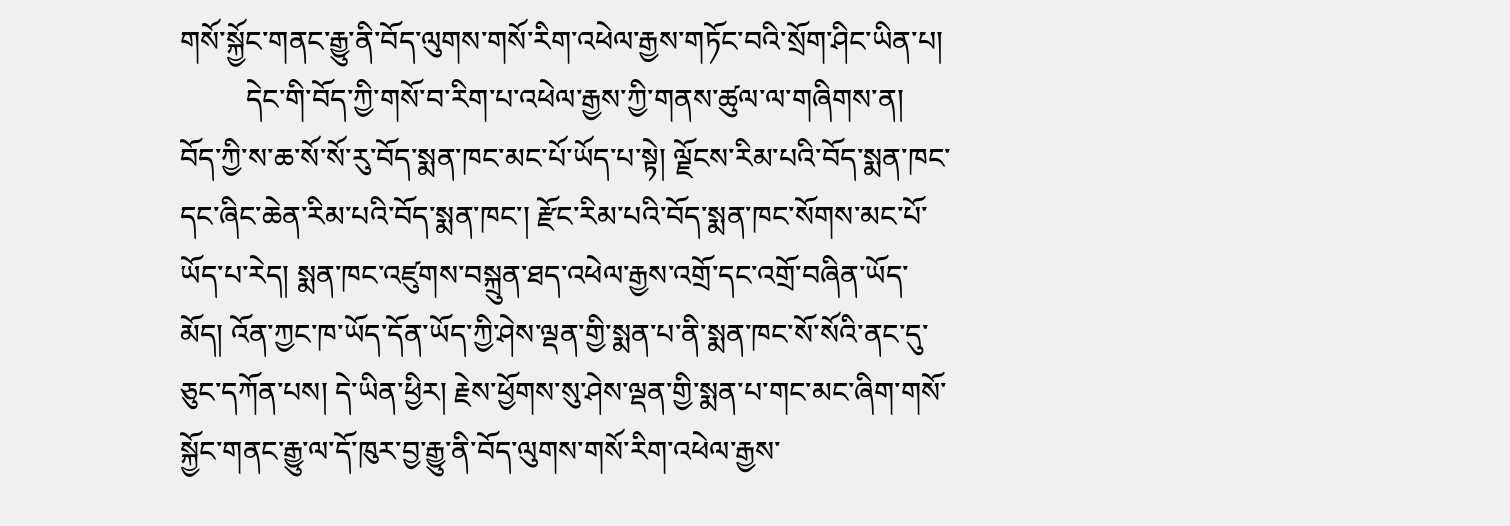གསོ་སྐྱོང་གནང་རྒྱུ་ནི་བོད་ལུགས་གསོ་རིག་འཕེལ་རྒྱས་གཏོང་བའི་སྲོག་ཤིང་ཡིན་པ།
         དེང་གི་བོད་ཀྱི་གསོ་བ་རིག་པ་འཕེལ་རྒྱས་ཀྱི་གནས་ཚུལ་ལ་གཞིགས་ན། བོད་ཀྱི་ས་ཆ་སོ་སོ་རུ་བོད་སྨན་ཁང་མང་པོ་ཡོད་པ་སྟེ། ལྗོངས་རིམ་པའི་བོད་སྨན་ཁང་དང་ཞིང་ཆེན་རིམ་པའི་བོད་སྨན་ཁང་། རྫོང་རིམ་པའི་བོད་སྨན་ཁང་སོགས་མང་པོ་ཡོད་པ་རེད། སྨན་ཁང་འཛུགས་བསྐྲུན་ཐད་འཕེལ་རྒྱས་འགྲོ་དང་འགྲོ་བཞིན་ཡོད་མོད། འོན་ཀྱང་ཁ་ཡོད་དོན་ཡོད་ཀྱི་ཤེས་ལྡན་གྱི་སྨན་པ་ནི་སྨན་ཁང་སོ་སོའི་ནང་དུ་ཅུང་དཀོན་པས། དེ་ཡིན་ཕྱིར། རྗེས་ཕྱོགས་སུ་ཤེས་ལྡན་གྱི་སྨན་པ་གང་མང་ཞིག་གསོ་སྐྱོང་གནང་རྒྱུ་ལ་དོ་ཁུར་བྱ་རྒྱུ་ནི་བོད་ལུགས་གསོ་རིག་འཕེལ་རྒྱས་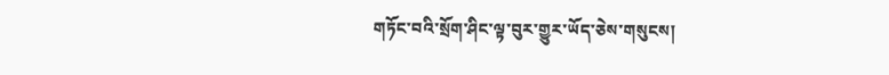གཏོང་བའི་སྲོག་ཤིང་ལྟ་བུར་གྱུར་ཡོད་ཅེས་གསུངས།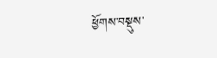ཕྱོགས་བསྡུས་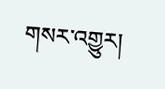གསར་འགྱུར།